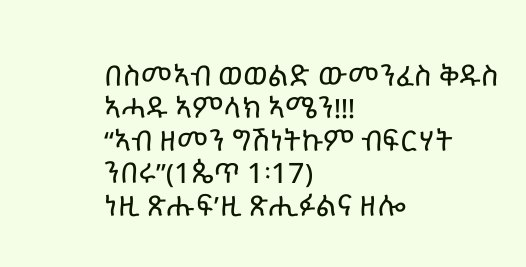በስመኣብ ወወልድ ውመንፈስ ቅዱስ ኣሓዱ ኣምላክ ኣሜን!!!
“ኣብ ዘመን ግሽነትኩም ብፍርሃት ንበሩ”(1ጴጥ 1፡17)
ነዚ ጽሑፍ’ዚ ጽሒፉልና ዘሎ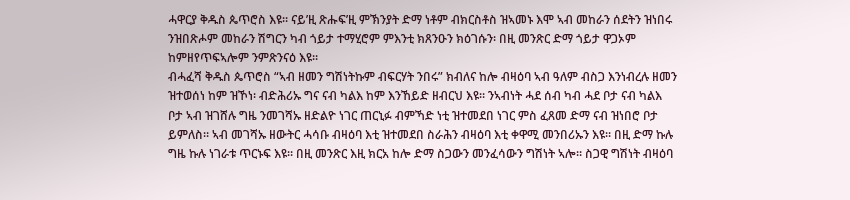ሓዋርያ ቅዱስ ጴጥሮስ እዩ። ናይ’ዚ ጽሑፍ’ዚ ምኽንያት ድማ ነቶም ብክርስቶስ ዝኣመኑ እሞ ኣብ መከራን ሰደትን ዝነበሩ ንዝበጽሖም መከራን ሽግርን ካብ ጎይታ ተማሂሮም ምእንቲ ክጸንዑን ክዕገሱን፡ በዚ መንጽር ድማ ጎይታ ዋጋኦም ከምዘየጥፍኣሎም ንምጽንናዕ እዩ።
ብሓፈሻ ቅዱስ ጴጥሮስ “ኣብ ዘመን ግሽነትኩም ብፍርሃት ንበሩ” ክብለና ከሎ ብዛዕባ ኣብ ዓለም ብስጋ እንነብረሉ ዘመን ዝተወሰነ ከም ዝኾነ፡ ብድሕሪኡ ግና ናብ ካልእ ከም እንኸይድ ዘብርህ እዩ። ንኣብነት ሓደ ሰብ ካብ ሓደ ቦታ ናብ ካልእ ቦታ ኣብ ዝገሸሉ ግዜ ንመገሻኡ ዘድልዮ ነገር ጠርኒፉ ብምኻድ ነቲ ዝተመደበ ነገር ምስ ፈጸመ ድማ ናብ ዝነበሮ ቦታ ይምለስ። ኣብ መገሻኡ ዘውትር ሓሳቡ ብዛዕባ እቲ ዝተመደበ ስራሕን ብዛዕባ እቲ ቀዋሚ መንበሪኡን እዩ። በዚ ድማ ኩሉ ግዜ ኩሉ ነገራቱ ጥርኑፍ እዩ። በዚ መንጽር እዚ ክርአ ከሎ ድማ ስጋውን መንፈሳውን ግሽነት ኣሎ። ስጋዊ ግሽነት ብዛዕባ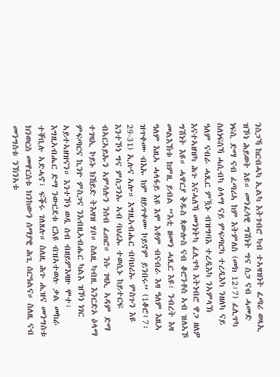ንስጋኻ ከርብሓካ ኢልካ እትገብሮ ካብ ተኣዛዝነት ፈጣሪ ወጻኢ ዝኾነ ሕይወት እዩ። መንፈሳዊ ግሽነት ግና ስጋ ናብ ሓመድ ነፍሲ ድማ ናብ ፈጣሪኣ ከም እትምለስ (መክ 12፡7) ፈሊጥካ ስለነፍስኻ ሓሲብካ ዕላማ ናይ ምፍጣርካ ተረዲእካ ንዘለካ ናይ ዓለም ናብራ ሓጺር ምዃኑ ብዝግባእ ተረዲእካ ንኣምላኽ እናተኣዘዝካ ሕጉ እናሓለኻ መንነትካ ፈሊጥካ እትነብሮ ዋጋ ዘለዎ ግሽነት እዩ። ሓዋርያ ቅዱስ ጳውሎስ ናብ ቆሮንቶስ ኣብ ዝለኣኾ መልእኽቱ ከምዚ ይብል “እቲ ዘመን ሓጺር እዩ፡ ንብረት እዛ ዓለም እዚኣ ሓላፋይ እዩ እሞ እቶም ብናብራ እዛ ዓለም እዚኣ ዝጥቀሙ ብእኡ ከም ዘይጥቀሙ ኮይኖም ይንበሩ” (1ቆሮ፥7፡29-31) ኢሉና ኣሎ። እግዚኣብሔር ብባህሪኡ ምስጉን እዩ እንተኾነ ግና ምስጋንኡ ኣብ ባህሪኡ ተወሲኑ ከይተርፍ ብኣርኣይኡን ኣምሳሉን ንሰብ ፈጠሮ። ንሱ ገዛኢ ኣዳም ድማ ተገዛኢ ኮይኑ ክኸይድ ትእዛዝ ሃቦ። ስለዚ ካብዚ እንርድኦ ዕላማ ምፍጣርና ኪንዮ ምስጋና ንእብዚኣብሔር ካልእ ዝኾነ ነገር ኣይተኣዘዝናን። እንተኾነ ወዲ ሰብ ብዘይምእዛዙ ሞተ፡ እግዚኣብሔር ድማ ንውርደቱ ርእዩ ብዝኣተወሉ ቃል መከራ ተቐቢሉ ኣድሓኖ፣ ፍቕሩ ገለጸሉ። ስለዚ ሕጉ ሒዝና መንግስቱ ክንወርስ መዋርስቱ ክንከውን ሰማያዊ ሕጊ ሰርዓልና። ስለዚ ናብ መንግስቱ ንኽንኣቱ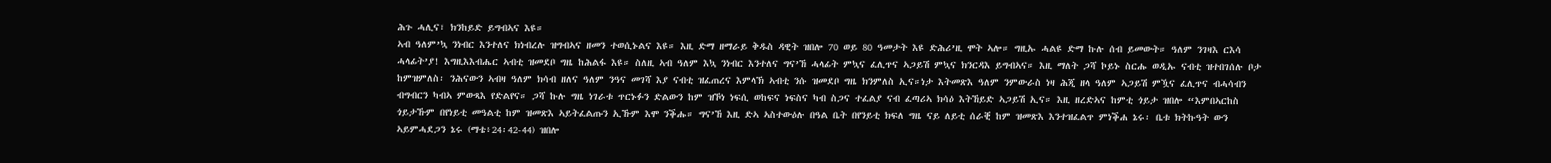ሕጉ ሓሊና፣ ክንከይድ ይግብኣና እዩ።
ኣብ ዓለም’ኳ ንነብር እንተለና ክነብረሉ ዝግብኣና ዘመን ተወሲኑልና እዩ። እዚ ድማ ዘማራይ ቅዱስ ዳዊት ዝበሎ 70 ወይ 80 ዓመታት እዩ ድሕሪ’ዚ ሞት ኣሎ። ግዚኡ ሓልዩ ድማ ኩሉ ሰብ ይመውት። ዓለም ንገዛእ ርእሳ ሓላፊት’ያ! እግዚእእብሔር ኣብቲ ዝመደቦ ግዜ ከሕልፋ እዩ። ስለዚ ኣብ ዓለም እኳ ንነብር እንተለና ግና’ኸ ሓላፊት ምኳና ፈሊጥና ኣጋይሽ ምኳና ክንርዳእ ይግብኣና። እዚ ማለት ጋሻ ኮይኑ ስርሑ ወዲኡ ናብቲ ዝተበገሰሉ ቦታ ከምዝምለስ፡ ንሕናውን ኣብዛ ዓለም ክሳብ ዘለና ዓለም ንዓና መገሻ እያ ናብቲ ዝፈጠረና እምላኽ ኣብቲ ንሱ ዝመደቦ ግዜ ክንምለስ ኢና።ነታ እትመጽእ ዓለም ንምውራስ ነዛ ሕጂ ዘላ ዓለም ኣጋይሽ ምዃና ፈሊጥና ብሓሳብን ብግብርን ካብኣ ምውጻእ የድልየና። ጋሻ ኩሉ ግዜ ነገራቱ ጥርኑፉን ድልውን ከም ዝኾነ ነፍሲ ወከፍና ነፍስና ካብ ስጋና ተፈልያ ናብ ፈጣሪኣ ክሳዕ እትኸይድ ኣጋይሽ ኢና። እዚ ዘረድኣና ከምቲ ጎይታ ዝበሎ “እምበኣርከስ ጎይታኹም በየነይቲ መዓልቲ ከም ዝመጽእ ኣይትፈልጡን ኢኹም እሞ ንቕሑ። ግና’ኸ እዚ ድኣ ኣስተውዕሉ በዓል ቤት በየንይቲ ክፍለ ግዜ ናይ ለይቲ ሰራቒ ከም ዝመጽእ እንተዝፈልጥ ምነቕሐ ኔሩ፡ ቤቱ ክትኩዓት ውን ኣይምሓደጋን ኔሩ (ማቴ፥24፡42-44) ዝበሎ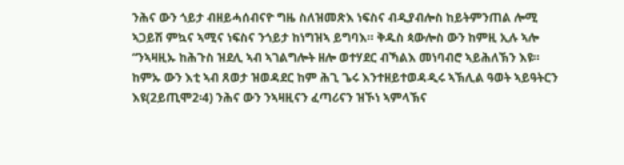ንሕና ውን ጎይታ ብዘይሓሰብናዮ ግዜ ስለዝመጽእ ነፍስና ብዲያብሎስ ከይትምንጠል ሎሚ ኣጋይሽ ምኳና ኣሚና ነፍስና ንጎይታ ከነግዝኣ ይግባእ። ቅዱስ ጳውሎስ ውን ከምዚ ኢሉ ኣሎ “ንኣዛዚኡ ከሕጉስ ዝደሊ ኣብ ኣገልግሎት ዘሎ ወተሃደር ብኻልእ መነባብሮ ኣይሕለኽን እዩ። ከምኡ ውን እቲ ኣብ ጸወታ ዝወዳደር ከም ሕጊ ጌሩ እንተዘይተወዳዲሩ ኣኽሊል ዓወት ኣይዓትርን እዩ(2ይጢሞ2፡4) ንሕና ውን ንኣዛዚናን ፈጣሪናን ዝኾነ ኣምላኽና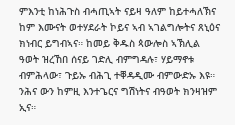ምእንቲ ከነሕጉስ ብሓጢኣት ናይዛ ዓለም ከይተሓለኽና ከም እሙናት ወተሃደራት ኮይና ኣብ ኣገልግሎትና ጸኒዕና ክነብር ይግብኣና። ከመይ ቅዱስ ጳውሎስ ኣኽሊል ዓወት ዝረኸበ ሰናይ ገድሊ ብምግዳሉ፣ ሃይማኖቱ ብምሕላው፣ ጉይኡ ብሕጊ ተቐዳዲሙ ብምውድኡ እዩ። ንሕና ውን ከምዚ እንተጌርና ግሽነትና ብዓወት ክንዛዝም ኢና።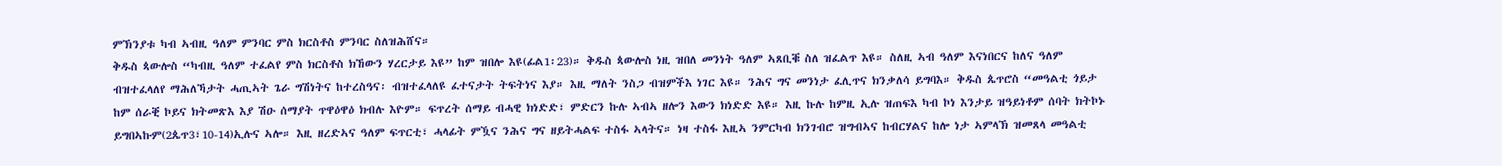ምኽንያቱ ካብ ኣብዚ ዓለም ምንባር ምስ ክርስቶስ ምንባር ስለዝሕሸና።
ቅዱስ ጳውሎስ “ካብዚ ዓለም ተፈልየ ምስ ክርስቶስ ክኸውን ሃረርታይ እዩ” ከም ዝበሎ እዩ(ፊል1፡23)። ቅዱስ ጳውሎስ ነዚ ዝበለ መንነት ዓለም ኣጸቢቑ ስለ ዝፈልጥ እዩ። ስለዚ ኣብ ዓለም እናነበርና ከለና ዓለም ብዝተፈላለየ ማሕለኻታት ሓጢኣት ጌራ ግሽነትና ከተረስዓና፡ ብዝተፈላለዩ ፈተናታት ትፍትነና እያ። እዚ ማለት ንስጋ ብዝምችእ ነገር እዩ። ንሕና ግና መንነታ ፈሊጥና ክንቃለሳ ይግባእ። ቅዱስ ጴጥሮስ “መዓልቲ ጎይታ ከም ሰራቒ ኮይና ክትመጽእ እያ ሽዑ ሰማያት ጥዋዕዋዕ ክብሉ እዮም። ፍጥረት ሰማይ ብሓዊ ክነድድ፣ ምድርን ኩሉ ኣብኣ ዘሎን እውን ክነድድ እዩ። እዚ ኩሉ ከምዚ ኢሉ ዝጠፍእ ካብ ኮነ እንታይ ዝዓይነቶም ሰባት ክትኮኑ ይግበኣኩም(2ጴጥ3፣10-14)ኢሉና ኣሎ። እዚ ዘረድኣና ዓለም ፍጥርቲ፣ ሓላፊት ምዃና ንሕና ግና ዘይትሓልፍ ተስፋ ኣላትና። ነዛ ተስፋ እዚኣ ንምርካብ ክንገብሮ ዝግብኣና ከብርሃልና ከሎ ነታ ኣምላኽ ዝመጸላ መዓልቲ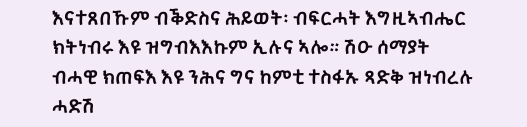እናተጸበኹም ብቕድስና ሕይወት፡ ብፍርሓት እግዚኣብሔር ክትነብሩ እዩ ዝግብእእኩም ኢሉና ኣሎ። ሽዑ ሰማያት ብሓዊ ክጠፍእ እዩ ንሕና ግና ከምቲ ተስፋኡ ጻድቅ ዝነብረሉ ሓድሽ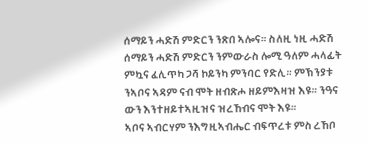ሰማይን ሓድሽ ምድርን ንጽበ ኣሎና። ስለዚ ነዚ ሓድሽ ሰማይን ሓድሽ ምድርን ንምውራስ ሎሚ ዓለም ሓላፊት ምኳና ፈሊጥካ ጋሻ ኮይንካ ምንባር የድሊ። ምኽንያቱ ንኣቦና ኣዳም ናብ ሞት ዘብጽሖ ዘይምእዛዝ እዩ። ንዓና ውን እንተዘይተኣዚዝና ዝረኸብና ሞት እዩ።
ኣቦና ኣብርሃም ንእግዚኣብሔር ብፍጥረቱ ምስ ረኸቦ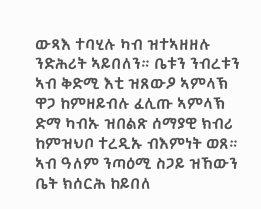ውጻእ ተባሂሉ ካብ ዝተኣዘዘሉ ንድሕሪት ኣይበለን። ቤቱን ንብረቱን ኣብ ቅድሚ እቲ ዝጸውዖ ኣምላኽ ዋጋ ከምዘይብሉ ፈሊጡ ኣምላኽ ድማ ካብኡ ዝበልጽ ሰማያዊ ክብሪ ከምዝህቦ ተረዲኡ ብእምነት ወጸ። ኣብ ዓለም ንጣዕሚ ስጋይ ዝኸውን ቤት ክሰርሕ ከይበለ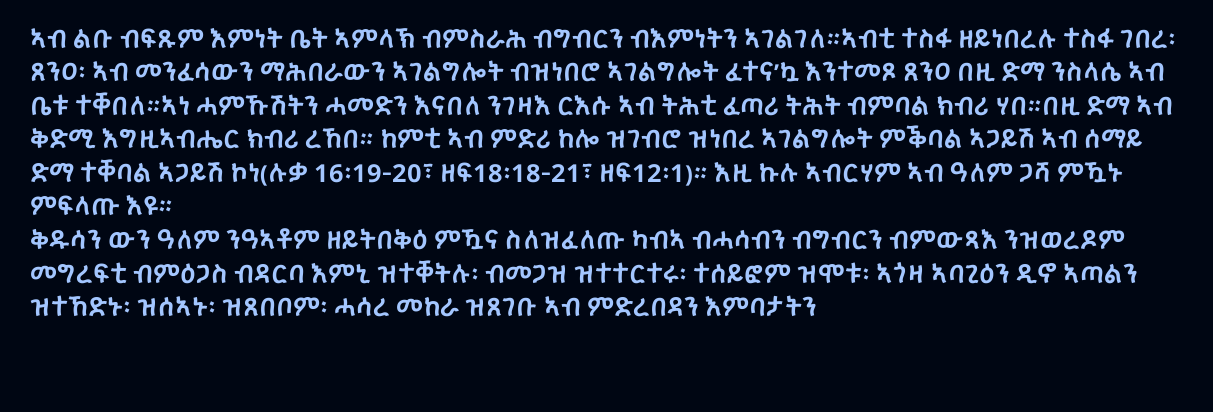ኣብ ልቡ ብፍጹም እምነት ቤት ኣምላኽ ብምስራሕ ብግብርን ብእምነትን ኣገልገለ።ኣብቲ ተስፋ ዘይነበረሉ ተስፋ ገበረ፡ ጸንዐ፡ ኣብ መንፈሳውን ማሕበራውን ኣገልግሎት ብዝነበሮ ኣገልግሎት ፈተና’ኳ እንተመጾ ጸንዐ በዚ ድማ ንስላሴ ኣብ ቤቱ ተቐበለ።ኣነ ሓምኹሽትን ሓመድን እናበለ ንገዛእ ርእሱ ኣብ ትሕቲ ፈጣሪ ትሕት ብምባል ክብሪ ሃበ።በዚ ድማ ኣብ ቅድሚ እግዚኣብሔር ክብሪ ረኸበ። ከምቲ ኣብ ምድሪ ከሎ ዝገብሮ ዝነበረ ኣገልግሎት ምቕባል ኣጋይሽ ኣብ ሰማይ ድማ ተቐባል ኣጋይሽ ኮነ(ሉቃ 16፡19-20፣ ዘፍ18፡18-21፣ ዘፍ12፡1)። እዚ ኩሉ ኣብርሃም ኣብ ዓለም ጋሻ ምዃኑ ምፍላጡ እዩ።
ቅዱሳን ውን ዓለም ንዓኣቶም ዘይትበቅዕ ምዃና ስለዝፈለጡ ካብኣ ብሓሳብን ብግብርን ብምውጻእ ንዝወረዶም መግረፍቲ ብምዕጋስ ብዳርባ እምኒ ዝተቐትሉ፡ ብመጋዝ ዝተተርተሩ፡ ተሰይፎም ዝሞቱ፡ ኣጎዛ ኣባጊዕን ዲኖ ኣጣልን ዝተኸድኑ፡ ዝሰኣኑ፡ ዝጸበቦም፡ ሓሳረ መከራ ዝጸገቡ ኣብ ምድረበዳን እምባታትን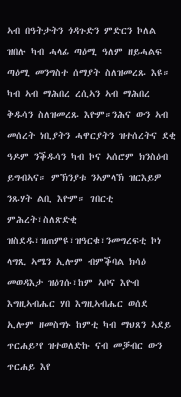ኣብ በዓትታትን ጎዳጉድን ምድርን ኮለል ዝበሉ ካብ ሓላፊ ጣዕሚ ዓለም ዘይሓልፍ ጣዕሚ መንግስተ ሰማያት ስለዝመረጹ እዩ። ካብ ኣብ ማሕበረ ረሲኣን ኣብ ማሕበረ ቅዱሳን ስለዝመረጹ እዮም።ንሕና ውን ኣብ መሰረት ነቢያትን ሓዋርያትን ዝተሰረትና ደቂ ዓዶም ንቕዱሳን ካብ ኮና ኣሰሮም ክንስዕብ ይግብኣና። ምኽንያቱ ንኣምላኽ ዝርእይዎ ንጹሃት ልቢ እዮም። ገበርቲ ምሕረት፣ስለጽድቂ ዝስደዱ፣ዝጠምዩ፣ዝዓርቁ፣ንመግረፍቲ ኮነ ላግጺ ኣሜን ኢሎም ብምቕባል ክሳዕ መወዳእታ ዝዕገሱ፣ከም ኣቦና እዮብ እግዚኣብሔር ሃበ እግዚኣብሔር ወሰደ ኢሎም ዘመስግኑ ከምቲ ካብ ማህጸን ኣደይ ጥርሐይ’የ ዝተወለድኩ ናብ መቓብር ውን ጥርሐይ እየ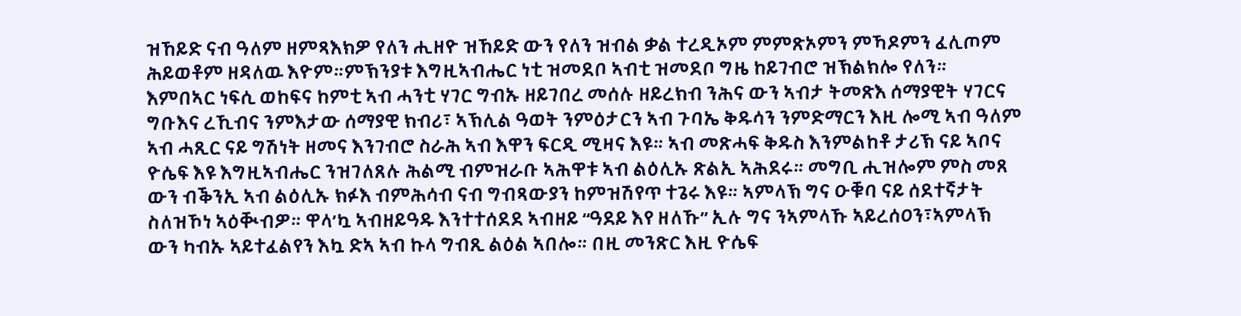ዝኸይድ ናብ ዓለም ዘምጻእክዎ የለን ሒዘዮ ዝኸይድ ውን የለን ዝብል ቃል ተረዲኦም ምምጽኦምን ምኻዶምን ፈሊጦም ሕይወቶም ዘዳለዉ እዮም።ምኽንያቱ እግዚኣብሔር ነቲ ዝመደቦ ኣብቲ ዝመደቦ ግዜ ከይገብሮ ዝኽልክሎ የለን።
እምበኣር ነፍሲ ወከፍና ከምቲ ኣብ ሓንቲ ሃገር ግብኡ ዘይገበረ መሰሉ ዘይረክብ ንሕና ውን ኣብታ ትመጽእ ሰማያዊት ሃገርና ግቡእና ረኺብና ንምእታው ሰማያዊ ክብሪ፣ ኣኽሊል ዓወት ንምዕታርን ኣብ ጉባኤ ቅዱሳን ንምድማርን እዚ ሎሚ ኣብ ዓለም ኣብ ሓጺር ናይ ግሽነት ዘመና እንገብሮ ስራሕ ኣብ እዋን ፍርዲ ሚዛና እዩ። ኣብ መጽሓፍ ቅዱስ እንምልከቶ ታሪኽ ናይ ኣቦና ዮሴፍ እዩ እግዚኣብሔር ንዝገለጸሉ ሕልሚ ብምዝራቡ ኣሕዋቱ ኣብ ልዕሊኡ ጽልኢ ኣሕደሩ። መግቢ ሒዝሎም ምስ መጸ ውን ብቕንኢ ኣብ ልዕሊኡ ክፉእ ብምሕሳብ ናብ ግብጻውያን ከምዝሽየጥ ተጌሩ እዩ። ኣምላኽ ግና ዑቑባ ናይ ሰደተኛታት ስለዝኾነ ኣዕቚብዎ። ዋላ’ኳ ኣብዘይዓዱ እንተተሰደደ ኣብዘይ “ዓደይ እየ ዘለኹ” ኢሉ ግና ንኣምላኹ ኣይረሰዐን፣ኣምላኽ ውን ካብኡ ኣይተፈልየን እኳ ድኣ ኣብ ኩላ ግብጺ ልዕል ኣበሎ። በዚ መንጽር እዚ ዮሴፍ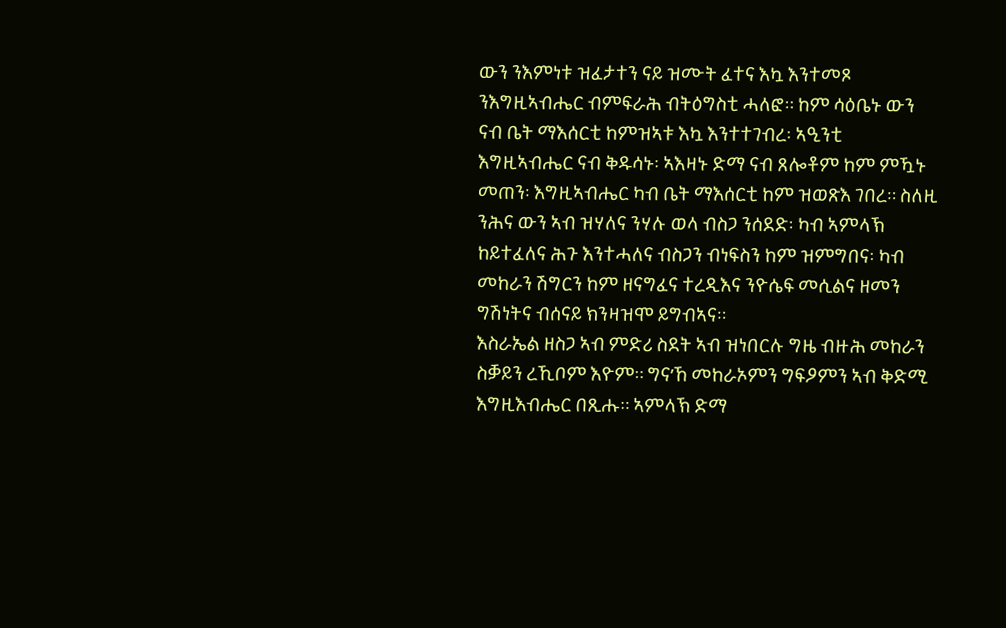ውን ንእምነቱ ዝፈታተን ናይ ዝሙት ፈተና እኳ እንተመጾ ንእግዚኣብሔር ብምፍራሕ ብትዕግስቲ ሓለፎ። ከም ሳዕቤኑ ውን ናብ ቤት ማእሰርቲ ከምዝኣቱ እኳ እንተተገብረ፡ ኣዒንቲ እግዚኣብሔር ናብ ቅዱሳኑ፡ ኣእዛኑ ድማ ናብ ጸሎቶም ከም ምዃኑ መጠን፡ እግዚኣብሔር ካብ ቤት ማእሰርቲ ከም ዝወጽእ ገበረ። ስለዚ ንሕና ውን ኣብ ዝሃለና ንሃሉ ወላ ብስጋ ንሰደድ፡ ካብ ኣምላኽ ከይተፈለና ሕጉ እንተሓለና ብስጋን ብነፍስን ከም ዝምግበና፡ ካብ መከራን ሽግርን ከም ዘናግፈና ተረዲእና ንዮሴፍ መሲልና ዘመን ግሽነትና ብሰናይ ክንዛዝሞ ይግብኣና።
እስራኤል ዘስጋ ኣብ ምድሪ ስደት ኣብ ዝነበርሉ ግዜ ብዙሕ መከራን ስቓይን ረኺቦም እዮም። ግና’ኸ መከራኦምን ግፍዖምን ኣብ ቅድሚ እግዚእብሔር በጺሑ። ኣምላኽ ድማ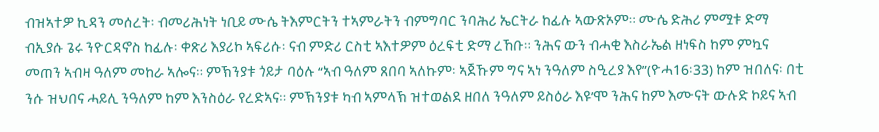ብዝኣተዎ ኪዳን መሰረት፡ ብመሪሕነት ነቢይ ሙሴ ትእምርትን ተኣምራትን ብምግባር ንባሕሪ ኤርትራ ከፊሉ ኣውጽኦም። ሙሴ ድሕሪ ምሟቱ ድማ ብኢያሱ ጌሩ ንዮርዳኖስ ከፊሉ፡ ቀጽሪ እያሪኮ ኣፍሪሱ፡ ናብ ምድሪ ርስቲ ኣእተዎም ዕረፍቲ ድማ ረኸቡ። ንሕና ውን ብሓቂ እስራኤል ዘነፍስ ከም ምኳና መጠን ኣብዛ ዓለም መከራ ኣሎና። ምኽንያቱ ጎይታ ባዕሉ “ኣብ ዓለም ጸበባ ኣለኩም፡ ኣጀኹም ግና ኣነ ንዓለም ስዒረያ እየ”(ዮሓ16፡33) ከም ዝበለና፡ በቲ ንሱ ዝህበና ሓይሊ ንዓለም ከም እንስዕራ የረድኣና። ምኽንያቱ ካብ ኣምላኽ ዝተወልደ ዘበለ ንዓለም ይስዕራ እዩ’ሞ ንሕና ከም እሙናት ውሉድ ኮይና ኣብ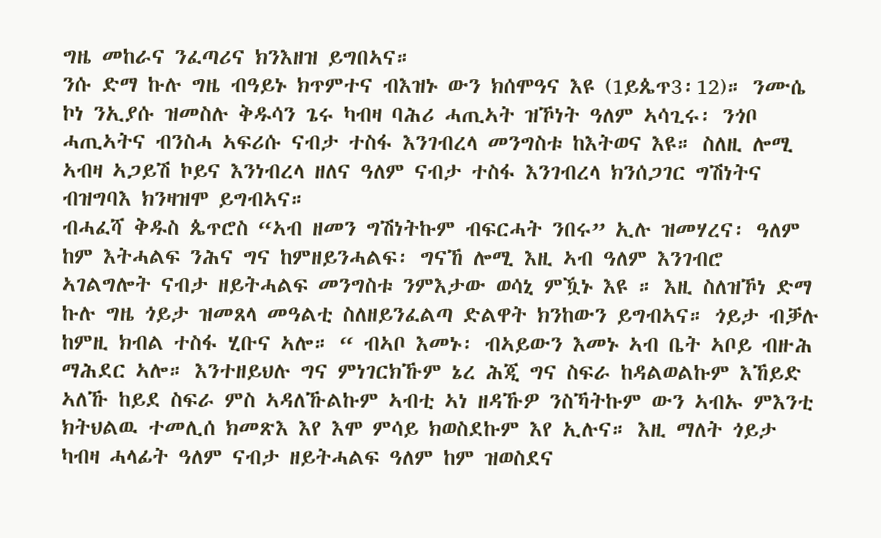ግዜ መከራና ንፈጣሪና ክንእዘዝ ይግበኣና።
ንሱ ድማ ኩሉ ግዜ ብዓይኑ ክጥምተና ብእዝኑ ውን ክሰሞዓና እዩ (1ይጴጥ3፡12)። ንሙሴ ኮነ ንኢያሱ ዝመስሉ ቅዱሳን ጌሩ ካብዛ ባሕሪ ሓጢኣት ዝኾነት ዓለም ኣሳጊሩ፡ ንጎቦ ሓጢኣትና ብንስሓ ኣፍሪሱ ናብታ ተስፋ እንገብረላ መንግስቱ ከእትወና እዩ። ስለዚ ሎሚ ኣብዛ ኣጋይሽ ኮይና እንነብረላ ዘለና ዓለም ናብታ ተስፋ እንገብረላ ክንሰጋገር ግሽነትና ብዝግባእ ክንዛዝሞ ይግብኣና።
ብሓፈሻ ቅዱስ ጴጥሮስ “ኣብ ዘመን ግሽነትኩም ብፍርሓት ንበሩ” ኢሉ ዝመሃረና፡ ዓለም ከም እትሓልፍ ንሕና ግና ከምዘይንሓልፍ፡ ግናኸ ሎሚ እዚ ኣብ ዓለም እንገብሮ ኣገልግሎት ናብታ ዘይትሓልፍ መንግስቱ ንምእታው ወሳኒ ምዃኑ እዩ ። እዚ ስለዝኾነ ድማ ኩሉ ግዜ ጎይታ ዝመጸላ መዓልቲ ስለዘይንፈልጣ ድልዋት ክንከውን ይግብኣና። ጎይታ ብቓሉ ከምዚ ክብል ተስፋ ሂቡና ኣሎ። “ ብኣቦ እመኑ፡ ብኣይውን እመኑ ኣብ ቤት ኣቦይ ብዙሕ ማሕደር ኣሎ። እንተዘይህሉ ግና ምነገርክኹም ኔረ ሕጂ ግና ስፍራ ከዳልወልኩም እኸይድ ኣለኹ ከይደ ስፍራ ምስ ኣዳለኹልኩም ኣብቲ ኣነ ዘዳኹዎ ንስኻትኩም ውን ኣብኡ ምእንቲ ክትህልዉ ተመሊሰ ክመጽእ እየ እሞ ምሳይ ክወስደኩም እየ ኢሉና። እዚ ማለት ጎይታ ካብዛ ሓላፊት ዓለም ናብታ ዘይትሓልፍ ዓለም ከም ዝወስደና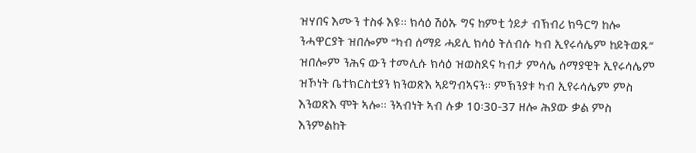ዝሃበና እሙን ተስፋ እዩ። ክሳዕ ሽዕኡ ግና ከምቲ ጎይታ ብኽብሪ ክዓርግ ከሎ ንሓዋርያት ዝበሎም “ካብ ሰማይ ሓይሊ ክሳዕ ትለብሱ ካብ ኢየሩሳሌም ከይትወጹ” ዝበሎም ንሕና ውን ተመሊሱ ክሳዕ ዝወስደና ካብታ ምሳሌ ሰማያዊት ኢየሩሳሌም ዝኾነት ቤተክርስቲያን ክንወጽእ ኣይግብኣናን። ምኽንያቱ ካብ ኢየሩሳሌም ምስ እንወጽእ ሞት ኣሎ። ንኣብነት ኣብ ሉቃ 10፡30-37 ዘሎ ሕያው ቃል ምስ እንምልከት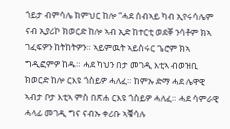ጎይታ ብምሳሌ ክምህር ከሎ “ሓደ ሰብኣይ ካብ ኢየሩሳሌም ናብ ኢያሪኮ ክወርድ ከሎ ኣብ ኢድ ከተርቲ ወደቐ ንሳቶም ክኣ ገፈፍዎን ከትከትዎን። ኣይምዉት ኣይስሩር ጌሮም ክኣ ግዲፎምዎ ከዱ። ሓደ ካህን በታ መገዲ እቲኣ ብወዝቢ ክወርድ ከሎ ርእዩ ጎስይዎ ሓለፈ። ከምኡ ድማ ሓደ ሌዋዊ ኣብታ ቦታ እቲኣ ምስ በጽሐ ርእዩ ጎስይዎ ሓለፈ። ሓደ ሳምራዊ ሓላፊ መገዲ ግና ናብኡ ቀሪቡ ኣቑሳሉ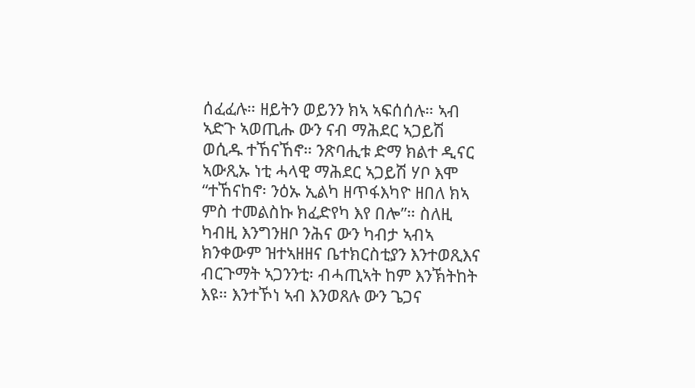ሰፈፈሉ። ዘይትን ወይንን ክኣ ኣፍሰሰሉ። ኣብ ኣድጉ ኣወጢሑ ውን ናብ ማሕደር ኣጋይሽ ወሲዱ ተኸናኸኖ። ንጽባሒቱ ድማ ክልተ ዲናር ኣውጺኡ ነቲ ሓላዊ ማሕደር ኣጋይሽ ሃቦ እሞ “ተኸናከኖ፡ ንዕኡ ኢልካ ዘጥፋእካዮ ዘበለ ክኣ ምስ ተመልስኩ ክፈድየካ እየ በሎ”። ስለዚ ካብዚ እንግንዘቦ ንሕና ውን ካብታ ኣብኣ ክንቀውም ዝተኣዘዘና ቤተክርስቲያን እንተወጺእና ብርጉማት ኣጋንንቲ፡ ብሓጢኣት ከም እንኽትከት እዩ። እንተኾነ ኣብ እንወጸሉ ውን ጌጋና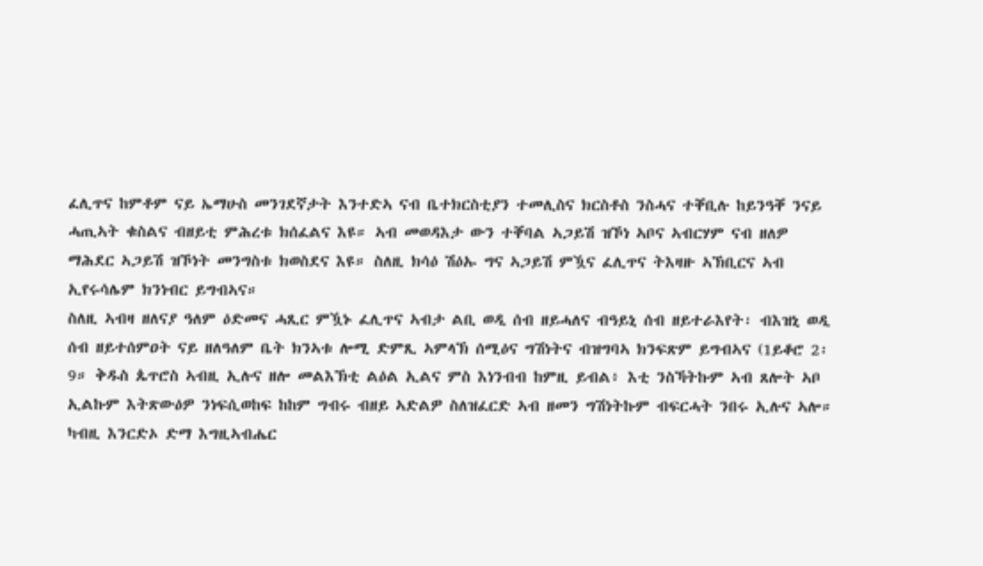ፈሊጥና ከምቶም ናይ ኤማሁስ መንገደኛታት እንተድኣ ናብ ቤተክርስቲያን ተመሊስና ክርስቶስ ንስሓና ተቐቢሉ ከይንዓቐ ንናይ ሓጢኣት ቁስልና ብዘይቲ ምሕረቱ ክሰፈልና እዩ። ኣብ መወዳእታ ውን ተቐባል ኣጋይሽ ዝኾነ ኣቦና ኣብርሃም ናብ ዘለዎ ማሕደር ኣጋይሽ ዝኾነት መንግስቱ ክወስደና እዩ። ስለዚ ክሳዕ ሽዕኡ ግና ኣጋይሽ ምዃና ፈሊጥና ትእዛዙ ኣኽቢርና ኣብ ኢየሩሳሌም ክንነብር ይግብኣና።
ስለዚ ኣብዛ ዘለናያ ዓለም ዕድመና ሓጺር ምዃኑ ፈሊጥና ኣብታ ልቢ ወዲ ሰብ ዘይሓለና ብዓይኒ ሰብ ዘይተራእየት፡ ብእዝኒ ወዲ ሰብ ዘይተሰምዐት ናይ ዘለዓለም ቤት ክንኣቱ ሎሚ ድምጺ ኣምላኽ ሰሚዕና ግሽነትና ብዝግባኣ ክንፍጽም ይግብኣና (1ይቆሮ 2፡9። ቅዱስ ጴጥሮስ ኣብዚ ኢሉና ዘሎ መልእኽቲ ልዕል ኢልና ምስ እነንብብ ከምዚ ይብል፥ እቲ ንስኻትኩም ኣብ ጸሎት ኣቦ ኢልኩም እትጽውዕዎ ንነፍሲወከፍ ከከም ግብሩ ብዘይ ኣድልዎ ስለዝፈርድ ኣብ ዘመን ግሽነትኩም ብፍርሓት ንበሩ ኢሉና ኣሎ። ካብዚ እንርድኦ ድማ እግዚኣብሔር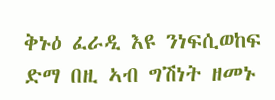ቅኑዕ ፈራዲ እዩ ንነፍሲወከፍ ድማ በዚ ኣብ ግሽነት ዘመኑ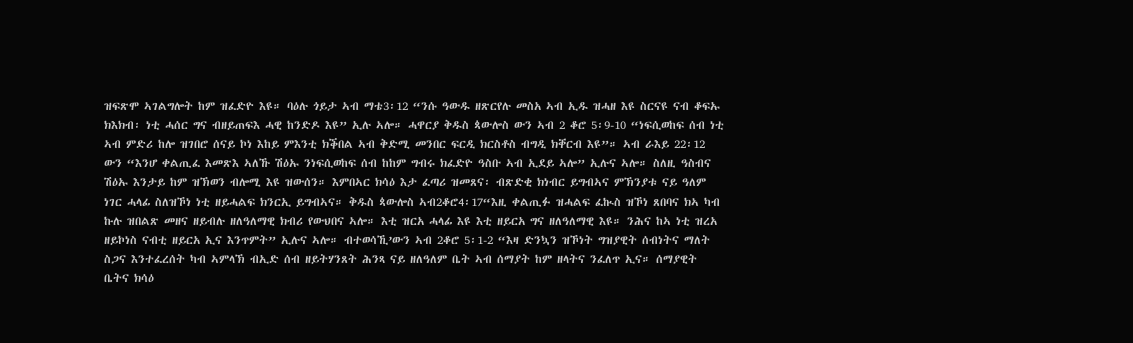ዝፍጽሞ ኣገልግሎት ከም ዝፈድዮ እዩ። ባዕሉ ጎይታ ኣብ ማቴ3፡12 “ንሱ ዓውዱ ዘጽርየሉ መስአ ኣብ ኢዱ ዝሓዘ እዩ ስርናዩ ናብ ቆፍኡ ክእክብ፡ ነቲ ሓሰር ግና ብዘይጠፍእ ሓዊ ከንድዶ እዩ” ኢሉ ኣሎ። ሓዋርያ ቅዱስ ጳውሎስ ውን ኣብ 2 ቆሮ 5፡9-10 “ነፍሲወከፍ ሰብ ነቲ ኣብ ምድሪ ከሎ ዝገበሮ ሰናይ ኮነ እከይ ምእንቲ ክቕበል ኣብ ቅድሚ መንበር ፍርዲ ክርስቶስ ብግዲ ክቐርብ እዩ”። ኣብ ራእይ 22፡12 ውን “እንሆ ቀልጢፈ እመጽእ ኣለኹ ሽዕኡ ንነፍሲወከፍ ሰብ ከከም ግብሩ ክፈድዮ ዓስቡ ኣብ ኢደይ ኣሎ” ኢሉና ኣሎ። ስለዚ ዓስብና ሽዕኡ እንታይ ከም ዝኽወን ብሎሚ እዩ ዝውሰን። እምበኣር ክሳዕ እታ ፈጣሪ ዝመጸና፡ ብጽድቂ ክነብር ይግብኣና ምኽንያቱ ናይ ዓለም ነገር ሓላፊ ስለዝኾነ ነቲ ዘይሓልፍ ክንርኢ ይግብኣና። ቅዱስ ጳውሎስ ኣብ2ቆሮ4፡17“እዚ ቀልጢፉ ዝሓልፍ ፈኲስ ዝኾነ ጸበባና ክኣ ካብ ኩሉ ዝበልጽ መዘና ዘይብሉ ዘለዓለማዊ ክብሪ የውህበና ኣሎ። እቲ ዝርአ ሓላፊ እዩ እቲ ዘይርአ ግና ዘለዓለማዊ እዩ። ንሕና ከኣ ነቲ ዝረአ ዘይኮነስ ናብቲ ዘይርአ ኢና እንጥምት” ኢሉና ኣሎ። ብተወሳኺ’ውን ኣብ 2ቆሮ 5፡1-2 “እዛ ድንኳን ዝኾነት ግዝያዊት ሰብነትና ማለት ስጋና እንተፈረሰት ካብ ኣምላኽ ብኢድ ሰብ ዘይትሃንጸት ሕንጻ ናይ ዘለዓለም ቤት ኣብ ሰማያት ከም ዘላትና ንፈለጥ ኢና። ሰማያዊት ቤትና ክሳዕ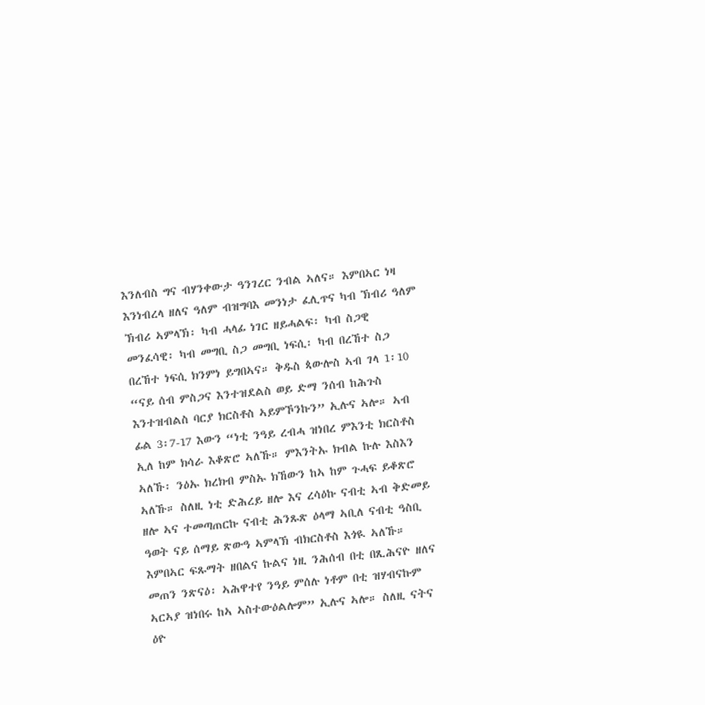እንለብስ ግና ብሃንቀውታ ዓንገረር ንብል ኣለና። እምበኣር ነዛ እንነብረላ ዘለና ዓለም ብዝግባእ መንነታ ፈሊጥና ካብ ኽብሪ ዓለም ኽብሪ ኣምላኽ፡ ካብ ሓላፊ ነገር ዘይሓልፍ፡ ካብ ስጋዊ መንፈሳዊ፡ ካብ መግቢ ስጋ መግቢ ነፍሲ፡ ካብ በረኸተ ስጋ በረኸተ ነፍሲ ክንምነ ይግበኣና። ቅዱስ ጳውሎስ ኣብ ገላ 1፡10 “ናይ ሰብ ምስጋና እንተዝደልስ ወይ ድማ ንሰብ ከሕጉስ እንተዝብልስ ባርያ ክርስቶስ ኣይምኾንኩን” ኢሉና ኣሎ። ኣብ ፊል 3፡7-17 እውን “ነቲ ንዓይ ረብሓ ዝነበረ ምእንቲ ክርስቶስ ኢለ ከም ክሳራ እቆጽሮ ኣለኹ። ምእንትኡ ክብል ኩሉ እስእን ኣለኹ፡ ንዕኡ ክረክብ ምስኡ ክኸውን ከኣ ከም ጉሓፍ ይቆጽሮ ኣለኹ። ስለዚ ነቲ ድሕረይ ዘሎ እና ረሳዕኩ ናብቲ ኣብ ቅድመይ ዘሎ ኣና ተመጣጠርኩ ናብቲ ሕንጹጽ ዕላማ ኣቢለ ናብቲ ዓስቢ ዓወት ናይ ሰማይ ጽውዓ ኣምላኽ ብክርስቶስ እጎዪ ኣለኹ።
እምበኣር ፍጹማት ዘበልና ኩልና ነዚ ንሕሰብ በቲ በጺሕናዮ ዘለና መጠን ንጽናዕ፡ ኣሕዋተየ ንዓይ ምሰሉ ነቶም በቲ ዝሃብናኩም ኣርኣያ ዝነበሩ ከኣ ኣስተውዕልሎም” ኢሉና ኣሎ። ስለዚ ናትና ዕዮ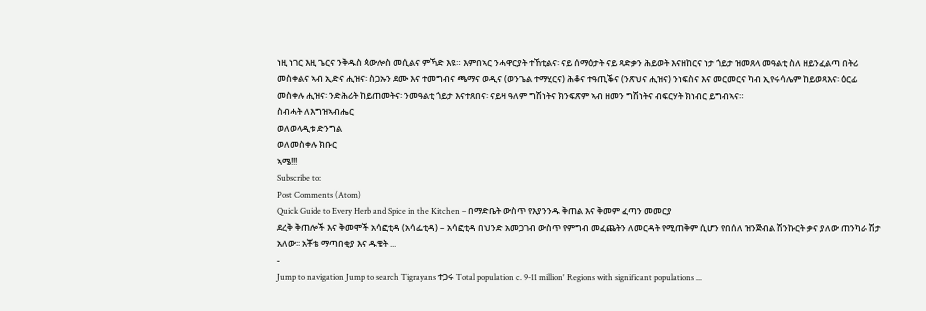ነዚ ነገር እዚ ጌርና ንቅዱስ ጳውሎስ መሲልና ምኻድ እዩ። እምበኣር ንሓዋርያት ተኸቲልና፡ ናይ ሰማዕታት ናይ ጻድቃን ሕይወት እናዘከርና ነታ ጎይታ ዝመጸላ መዓልቲ ስለ ዘይንፈልጣ በትሪ መስቀልና ኣብ ኢድና ሒዝና፡ ስጋኡን ደሙ እና ተመግብና ጫማና ወዲና (ወንጌል ተማሂርና) ሕቆና ተዓጢቕና (ንጽህና ሒዝና) ንነፍስና እና መርመርና ካብ ኢየሩሳሌም ከይወጻእና፡ ዕርፊ መስቀሉ ሒዝና፡ ንድሕሪት ከይጠመትና፡ ንመዓልቲ ጎይታ እናተጸበና፡ ናይዛ ዓለም ግሽነትና ክንፍጽም ኣብ ዘመን ግሽነትና ብፍርሃት ክነብር ይግብኣና።
ስብሓት ለእግዝኣብሔር
ወለወላዲቱ ድንግል
ወለመስቀሉ ክቡር
ኣሜ!!!
Subscribe to:
Post Comments (Atom)
Quick Guide to Every Herb and Spice in the Kitchen – በማድቤት ውስጥ የእያንንዱ ቅጠል እና ቅመም ፈጣን መመርያ
ደረቅ ቅጠሎች እና ቅመሞች አሳፎቲዳ (አሳፌቲዳ) – አሳፎቲዳ በህንድ አመጋገብ ውስጥ የምግብ መፈጨትን ለመርዳት የሚጠቅም ሲሆን የበሰለ ዝንጅብል ሽንኩርት ቃና ያለው ጠንካራ ሽታ አለው፡፡ አቾቴ ማጣበቂያ እና ዱቄት ...
-
Jump to navigation Jump to search Tigrayans ተጋሩ Total population c. 9-11 million' Regions with significant populations ...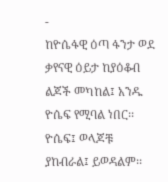-
ከዮሴፋዊ ዕጣ ፋንታ ወደ ቃየናዊ ዕይታ ከያዕቆብ ልጆች መካከል፤ አንዱ ዮሴፍ የሚባል ነበር፡፡ ዮሴፍ፤ ወላጆቹ ያከብራል፤ ይወዳልም፡፡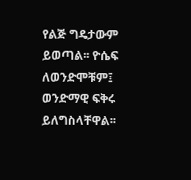የልጅ ግዴታውም ይወጣል፡፡ ዮሴፍ ለወንድሞቹም፤ ወንድማዊ ፍቅሩ ይለግስላቸዋል፡፡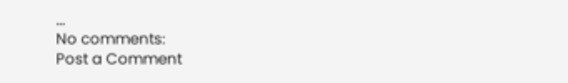...
No comments:
Post a Comment